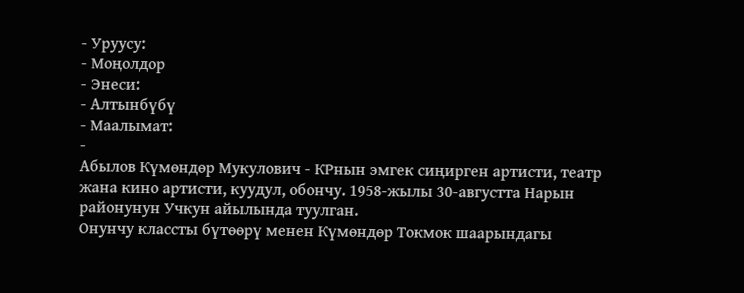- Уруусу:
- Моңолдор
- Энеси:
- Алтынбүбү
- Маалымат:
-
Абылов Күмөндөр Мукулович - КРнын эмгек сиңирген артисти, театр жана кино артисти, куудул, обончу. 1958-жылы 30-августта Нарын районунун Учкун айылында туулган.
Онунчу классты бүтөөрү менен Күмөндөр Токмок шаарындагы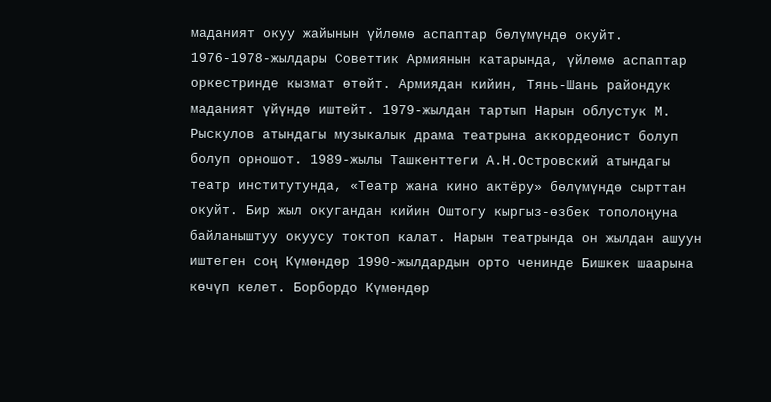маданият окуу жайынын үйлөмө аспаптар бөлүмүндө окуйт. 1976-1978-жылдары Советтик Армиянын катарында, үйлөмө аспаптар оркестринде кызмат өтөйт. Армиядан кийин, Тянь-Шань райондук маданият үйүндө иштейт. 1979-жылдан тартып Нарын облустук М. Рыскулов атындагы музыкалык драма театрына аккордеонист болуп болуп орношот. 1989-жылы Ташкенттеги А.Н.Островский атындагы театр институтунда, «Театр жана кино актёру» бөлүмүндө сырттан окуйт. Бир жыл окугандан кийин Оштогу кыргыз-өзбек тополоңуна байланыштуу окуусу токтоп калат. Нарын театрында он жылдан ашуун иштеген соң Күмөндөр 1990-жылдардын орто ченинде Бишкек шаарына көчүп келет. Борбордо Күмөндөр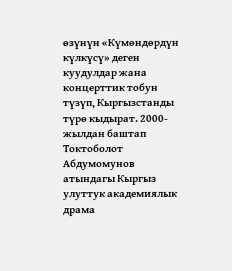өзүнүн «Күмөндөрдүн күлкүсү» деген куудулдар жана концерттик тобун түзүп, Кыргызстанды түрө кыдырат. 2000-жылдан баштап Токтоболот Абдумомунов атындагы Кыргыз улуттук академиялык драма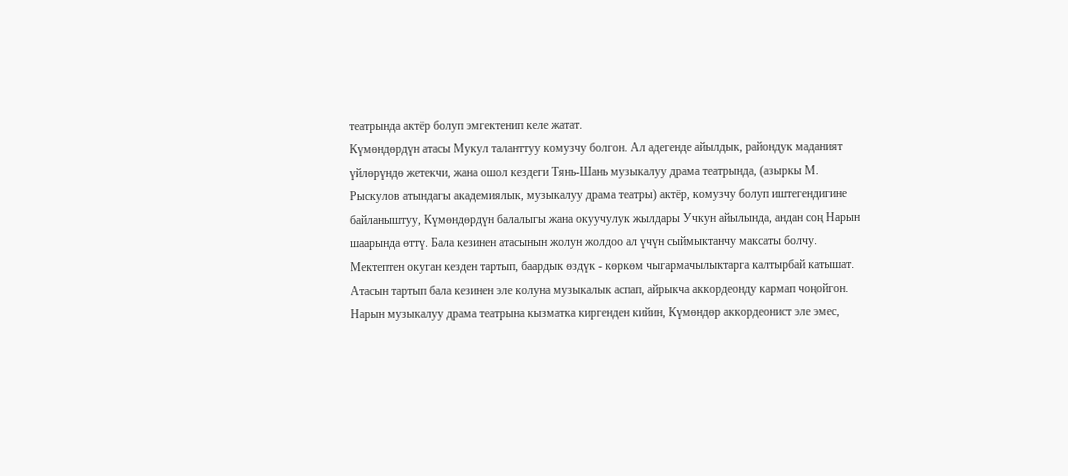театрында актёр болуп эмгектенип келе жатат.
Күмөндөрдүн атасы Мукул таланттуу комузчу болгон. Ал адегенде айылдык, райондук маданият үйлөрүндө жетекчи, жана ошол кездеги Тянь-Шань музыкалуу драма театрында, (азыркы М. Рыскулов атындагы академиялык, музыкалуу драма театры) актёр, комузчу болуп иштегендигине байланыштуу, Күмөндөрдүн балалыгы жана окуучулук жылдары Учкун айылында, андан соң Нарын шаарында өттү. Бала кезинен атасынын жолун жолдоо ал үчүн сыймыктанчу максаты болчу. Мектептен окуган кезден тартып, баардык өздүк - көркөм чыгармачылыктарга калтырбай катышат. Атасын тартып бала кезинен эле колуна музыкалык аспап, айрыкча аккордеонду кармап чоңойгон. Нарын музыкалуу драма театрына кызматка киргенден кийин, Күмөндөр аккордеонист эле эмес,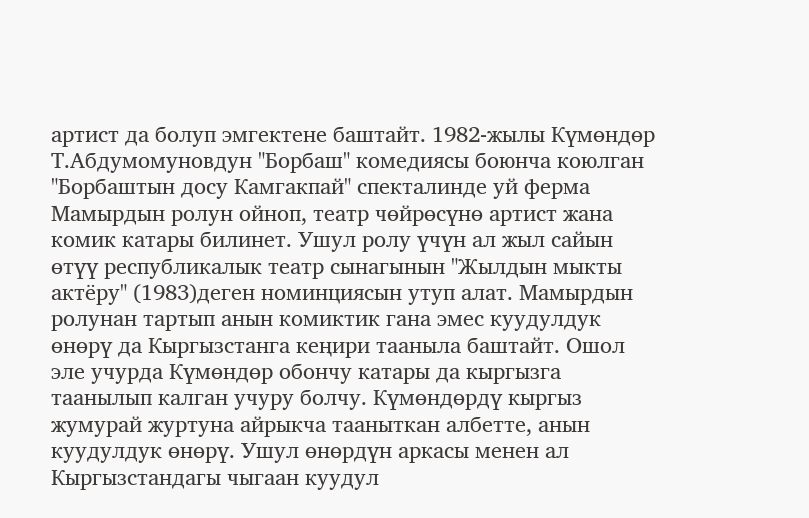артист да болуп эмгектене баштайт. 1982-жылы Күмөндөр Т.Абдумомуновдун "Борбаш" комедиясы боюнча коюлган "Борбаштын досу Камгакпай" спекталинде уй ферма Мамырдын ролун ойноп, театр чөйрөсүнө артист жана комик катары билинет. Ушул ролу үчүн ал жыл сайын өтүү республикалык театр сынагынын "Жылдын мыкты актёру" (1983)деген номинциясын утуп алат. Мамырдын ролунан тартып анын комиктик гана эмес куудулдук өнөрү да Кыргызстанга кеңири тааныла баштайт. Ошол эле учурда Күмөндөр обончу катары да кыргызга таанылып калган учуру болчу. Күмөндөрдү кыргыз жумурай журтуна айрыкча тааныткан албетте, анын куудулдук өнөрү. Ушул өнөрдүн аркасы менен ал Кыргызстандагы чыгаан куудул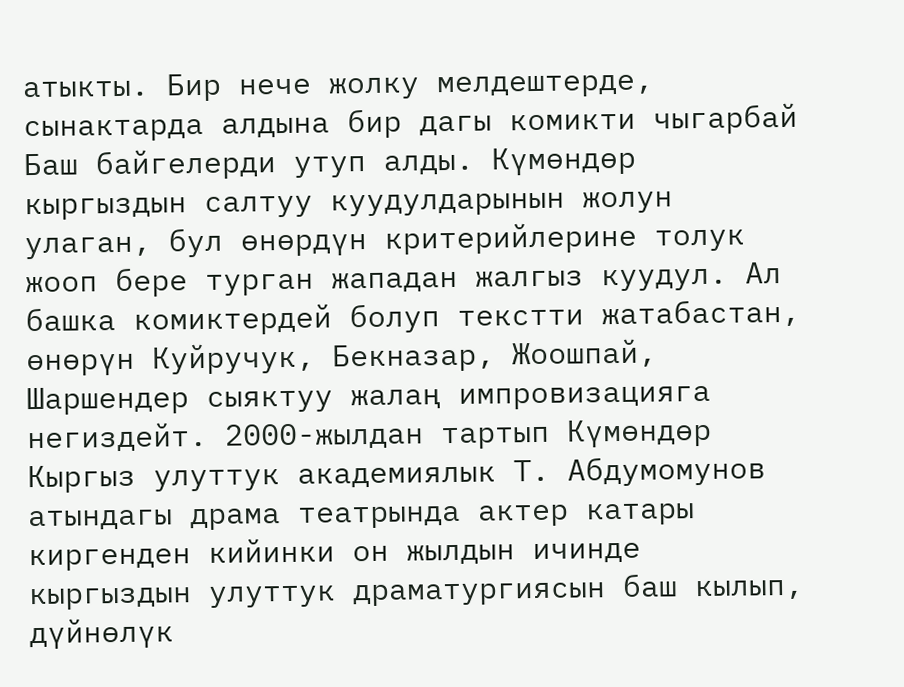атыкты. Бир нече жолку мелдештерде, сынактарда алдына бир дагы комикти чыгарбай Баш байгелерди утуп алды. Күмөндөр кыргыздын салтуу куудулдарынын жолун улаган, бул өнөрдүн критерийлерине толук жооп бере турган жападан жалгыз куудул. Ал башка комиктердей болуп текстти жатабастан, өнөрүн Куйручук, Бекназар, Жоошпай, Шаршендер сыяктуу жалаң импровизацияга негиздейт. 2000-жылдан тартып Күмөндөр Кыргыз улуттук академиялык Т. Абдумомунов атындагы драма театрында актер катары киргенден кийинки он жылдын ичинде кыргыздын улуттук драматургиясын баш кылып, дүйнөлүк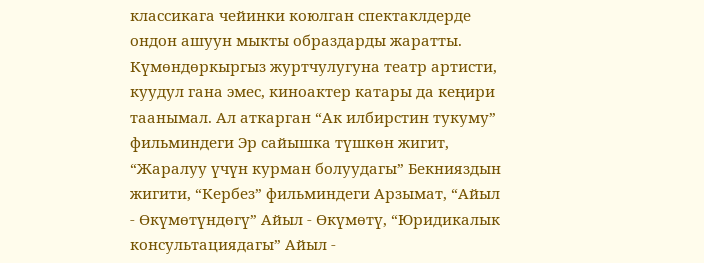классикага чейинки коюлган спектаклдерде ондон ашуун мыкты образдарды жаратты. Күмөндөркыргыз журтчулугуна театр артисти, куудул гана эмес, киноактер катары да кеңири таанымал. Ал аткарган “Ак илбирстин тукуму” фильминдеги Эр сайышка түшкөн жигит, “Жаралуу үчүн курман болуудагы” Бекнияздын жигити, “Кербез” фильминдеги Арзымат, “Айыл - Өкүмөтүндөгү” Айыл - Өкүмөтү, “Юридикалык консультациядагы” Айыл -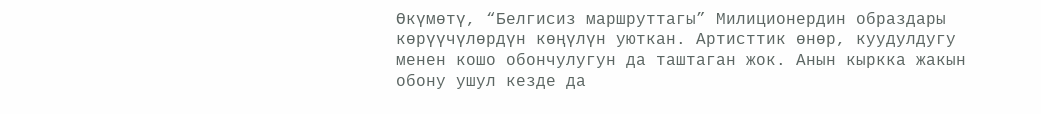Өкүмөтү, “Белгисиз маршруттагы” Милиционердин образдары көрүүчүлөрдүн көңүлүн уюткан. Артисттик өнөр, куудулдугу менен кошо обончулугун да таштаган жок. Анын кыркка жакын обону ушул кезде да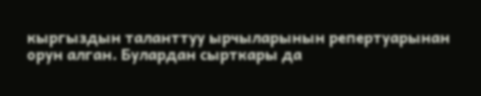кыргыздын таланттуу ырчыларынын репертуарынан орун алган. Булардан сырткары да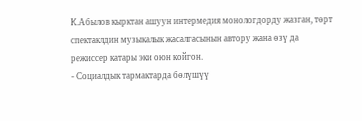К.Абылов кырктан ашуун интермедия монологдорду жазган, төрт спектаклдин музыкалык жасалгасынын автору жана өзү да режиссер катары эки оюн койгон.
- Социалдык тармактарда бөлүшүү